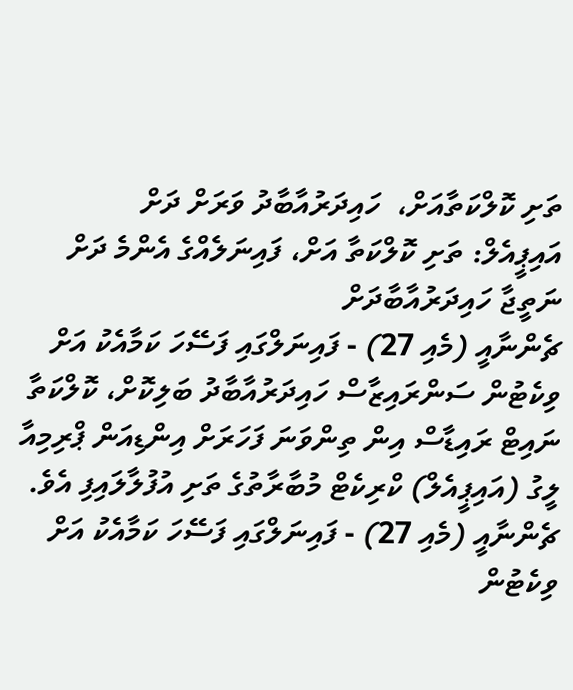ތަށި ކޮލްކަތާއަށް،  ހައިދަރުއާބާދު ވަރަށް ދަށް
އައިޕީއެލް: ތަށި ކޮލްކަތާ އަށް، ފައިނަލެއްގެ އެންމެ ދަށް ނަތީޖާ ހައިދަރުއާބާދަށް
ޗެންނާއީ (މެއި 27) - ފައިނަލްގައި ފަސޭހަ ކަމާއެކު އަށް ވިކެޓުން ސަންރައިޒާސް ހައިދަރުއާބާދު ބަލިކޮށް، ކޮލްކަތާ ނައިޓް ރައިޑާސް އިން ތިންވަނަ ފަހަރަށް އިންޑިއަން ޕްރިމިއާ ލީގު (އައިޕީއެލް) ކްރިކެޓް މުބާރާތުގެ ތަށި އުފުލާލައިފި އެވެ.
ޗެންނާއީ (މެއި 27) - ފައިނަލްގައި ފަސޭހަ ކަމާއެކު އަށް ވިކެޓުން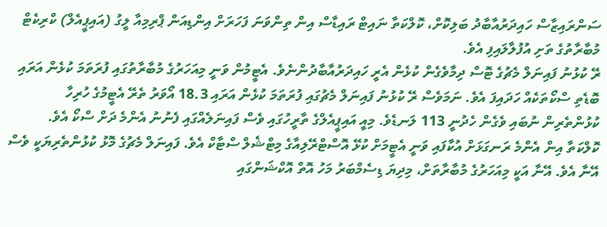ސަންރައިޒާސް ހައިދަރުއާބާދު ބަލިކޮށް، ކޮލްކަތާ ނައިޓް ރައިޑާސް އިން ތިންވަނަ ފަހަރަށް އިންޑިއަން ޕްރިމިއާ ލީގު (އައިޕީއެލް) ކްރިކެޓް މުބާރާތުގެ ތަށި އުފުލާލައިފި އެވެ.
ރޭ ކުޅުނު ފައިނަލް މެޗުގެ ޓޮސް ދިމާވެގެން ކުޅެން އެރީ ހައިދަރުއާބާދުންނެވެ. އެޓީމުން ވަނީ މިއަހަރުގެ މުބާރާތުގައި ފުރަތަމަ ކުޅެން އަރައި ބޮޑެތި ސްކޯތަކެއް ހަދައިފަ އެވެ. ނަމަވެސް ރޭ ކުޅުނު ފައިނަލް މެޗުގައި ފުރަތަމަ ކުޅެން އަރައި 18.3 އޯވަރު ތެރޭ އެޓީމުގެ ހުރިހާ ކުޅުންތެރިން ނުބައި ވެގެން ހެދުނީ 113 ލަނޑެވެ. މިއީ އައިޕީއެލްގެ ތާރީހުގައި ވެސް ފައިނަލެއްގައި ފެނުނު އެންމެ ދަށް ސްކޯ އެވެ.
ކޮލްކަތާ އިން އެންމެ ރަނގަޅަށް އުކާފައި ވަނީ އެޓީމަށް ކުޅޭ އޮސްޓްރޭލިއާގެ މިޓްޝެލް ސްޓާކް އެވެ. ފައިނަލް މެޗުގެ މޮޅު ކުޅުންތެރިޔަކީ ވެސް އޭނާ އެވެ. އޭނާ އަކީ މިއަހަރުގެ މުބާރާތަށް، މިދިޔަ ޑިސެމްބަރު މަހު އޮތް އޮކްޝަންގައި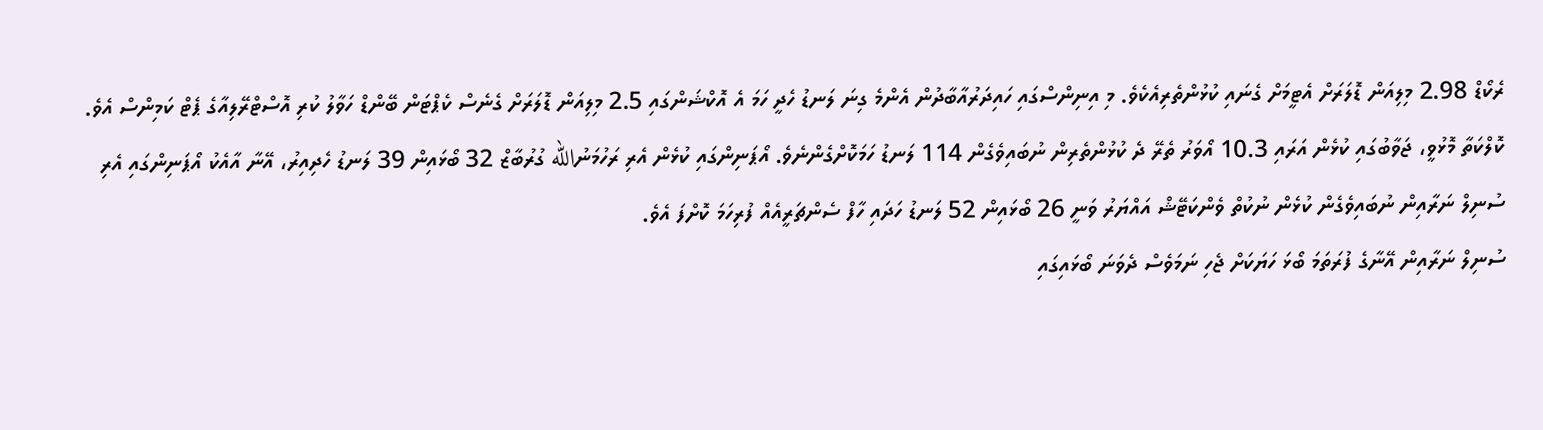ރެކޯޑް 2.98 މިލިއަން ޑޮލަރަށް އެޓީމަށް ގެނައި ކުޅުންތެރިއެކެވެ. މި އިނިންސްގައި ހައިދަރުއާބާދުން އެންމެ ގިނަ ލަނޑު ހެދީ ހަމަ އެ އޮކްޝަންގައި 2.5 މިލިއަން ޑޮލަރަށް ގެނެސް ކެޕްޓަން ބޭންޑް ހަވާލު ކުރި އޮސްޓްރޭލިއާގެ ޕެޓް ކަމިންސް އެވެ.
ކޮލްކަތާ މޮޅުވީ، ޖަވާބުގައި ކުޅެން އަރައި 10.3 އޯވަރު ތެރޭ ދެ ކުޅުންތެރިން ނުބައިވެގެން 114 ލަނޑު ހަމަކޮށްގެންނެވެ. އޯޕަނިންގައި ކުޅެން އެރި ރަހުމަނުالله ގުރުބާޒް 32 ބޯޅައިން 39 ލަނޑު ހެދިއިރު، އޭނާ އާއެކު އޯޕަނިންގައި އެރި ސުނިލް ނަރާއިން ނުބައިވެގެން ކުޅެން ނުކުތް ވެންކަޓޭޝް އައްޔަރު ވަނީ 26 ބޯޅައިން 52 ލަނޑު ހަދައި ހާފް ސެންޗަރީއެއް ފުރިހަމަ ކޮށްފަ އެވެ.
ސުނިލް ނަރާއިން އޭނާގެ ފުރަތަމަ ބޯޅަ ހަޔަކަށް ޖެހި ނަމަވެސް ދެވަނަ ބޯޅައިގައި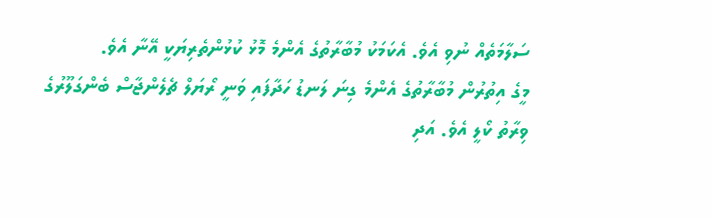ސަލާމަތެއް ނުވި އެވެ. އެކަމަކު މުބާރާތުގެ އެންމެ މޮޅު ކުޅުންތެރިޔަކީ އޭނާ އެވެ.
މީގެ އިތުރުން މުބާރާތުގެ އެންމެ ގިނަ ލަނޑު ހަދާފައި ވަނީ ރޯޔަލް ޗެލެންޖާސް ބެންގަލޫރުގެ ވިރާތު ކޯލީ އެވެ. އަދި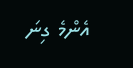އެންމެ ގިނަ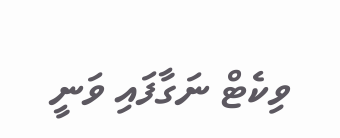ވިކެޓް ނަގާފައި ވަނީ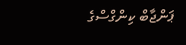ޕަންޖާބް ކިންގްސްގެ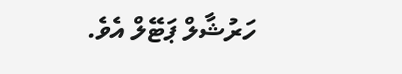ހަރުޝާލް ޕަޓޭލް އެވެ.